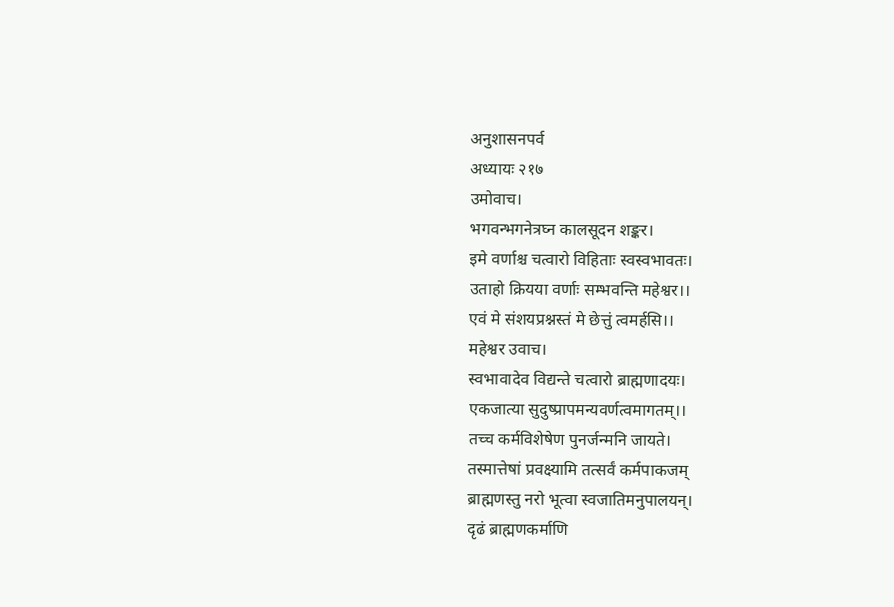अनुशासनपर्व
अध्यायः २१७
उमोवाच।
भगवन्भगनेत्रघ्न कालसूदन शङ्कर।
इमे वर्णाश्च चत्वारो विहिताः स्वस्वभावतः।
उताहो क्रियया वर्णाः सम्भवन्ति महेश्वर।।
एवं मे संशयप्रश्नस्तं मे छेत्तुं त्वमर्हसि।।
महेश्वर उवाच।
स्वभावादेव विद्यन्ते चत्वारो ब्राह्मणादयः।
एकजात्या सुदुष्प्रापमन्यवर्णत्वमागतम्।।
तच्च कर्मविशेषेण पुनर्जन्मनि जायते।
तस्मात्तेषां प्रवक्ष्यामि तत्सर्वं कर्मपाकजम्
ब्राह्मणस्तु नरो भूत्वा स्वजातिमनुपालयन्।
दृढं ब्राह्मणकर्माणि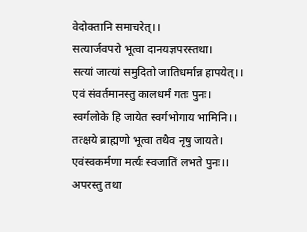वेदोक्तानि समाचरेत्।।
सत्यार्जवपरो भूत्वा दानयज्ञपरस्तथा।
सत्यां जात्यां समुदितो जातिधर्मान्न हापयेत्।।
एवं संवर्तमानस्तु कालधर्मं गतः पुनः।
स्वर्गलोके हि जायेत स्वर्गभोगाय भामिनि।।
तत्क्षये ब्राह्मणो भूत्वा तथैव नृषु जायते।
एवंस्वकर्मणा मर्त्यः स्वजातिं लभते पुनः।।
अपरस्तु तथा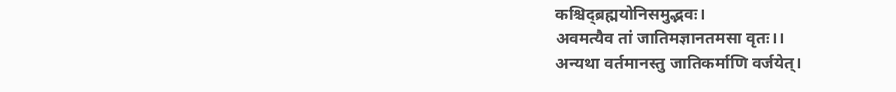कश्चिद्ब्रह्मयोनिसमुद्भवः।
अवमत्यैव तां जातिमज्ञानतमसा वृतः।।
अन्यथा वर्तमानस्तु जातिकर्माणि वर्जयेत्।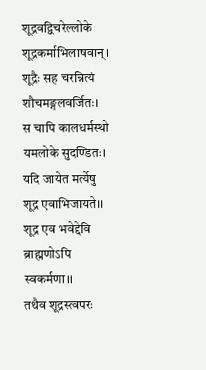शूद्रवद्विचरेल्लोके शूद्रकर्माभिलाषवान्।
शूद्रैः सह चरन्नित्यं शौचमङ्गलवर्जितः।
स चापि कालधर्मस्थो यमलोके सुदण्डितः।
यदि जायेत मर्त्येषु शूद्र एवाभिजायते।।
शूद्र एव भवेद्देवि ब्राह्मणोऽपि स्वकर्मणा।।
तथैव शूद्रस्त्वपरः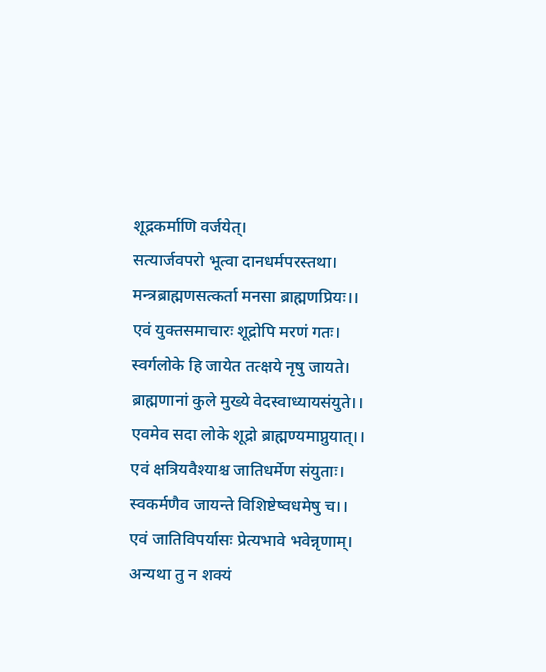शूद्रकर्माणि वर्जयेत्।
सत्यार्जवपरो भूत्वा दानधर्मपरस्तथा।
मन्त्रब्राह्मणसत्कर्ता मनसा ब्राह्मणप्रियः।।
एवं युक्तसमाचारः शूद्रोपि मरणं गतः।
स्वर्गलोके हि जायेत तत्क्षये नृषु जायते।
ब्राह्मणानां कुले मुख्ये वेदस्वाध्यायसंयुते।।
एवमेव सदा लोके शूद्रो ब्राह्मण्यमाप्नुयात्।।
एवं क्षत्रियवैश्याश्च जातिधर्मेण संयुताः।
स्वकर्मणैव जायन्ते विशिष्टेष्वधमेषु च।।
एवं जातिविपर्यासः प्रेत्यभावे भवेन्नृणाम्।
अन्यथा तु न शक्यं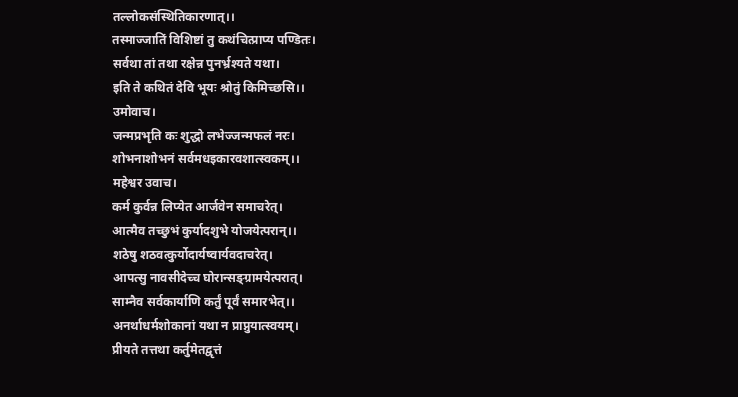तल्लोकसंस्थितिकारणात्।।
तस्माज्जातिं विशिष्टां तु कथंचित्प्राप्य पण्डितः।
सर्वथा तां तथा रक्षेन्न पुनर्भ्रश्यते यथा।
इति ते कथितं देवि भूयः श्रोतुं किमिच्छसि।।
उमोवाच।
जन्मप्रभृति कः शुद्धो लभेज्जन्मफलं नरः।
शोभनाशोभनं सर्वमधइकारवशात्स्वकम्।।
महेश्वर उवाच।
कर्म कुर्वन्न लिप्येत आर्जवेन समाचरेत्।
आत्मैव तच्छुभं कुर्यादशुभे योजयेत्परान्।।
शठेषु शठवत्कुर्योदार्यष्वार्यवदाचरेत्।
आपत्सु नावसीदेच्च घोरान्सङ्ग्रामयेत्परात्।
साम्नैव सर्वकार्याणि कर्तुं पूर्वं समारभेत्।।
अनर्थाधर्मशोकानां यथा न प्राप्नुयात्स्वयम्।
प्रीयते तत्तथा कर्तुमेतद्वृत्तं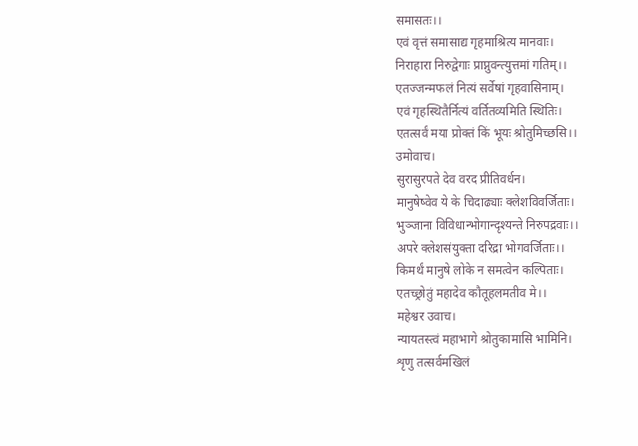समासतः।।
एवं वृत्तं समासाद्य गृहमाश्रित्य मानवाः।
निराहारा निरुद्वेगाः प्राप्नुवन्त्युत्तमां गतिम्।।
एतज्जन्मफलं नित्यं सर्वेषां गृहवासिनाम्।
एवं गृहस्थितैर्नित्यं वर्तितव्यमिति स्थितिः।
एतत्सर्वं मया प्रोक्तं किं भूयः श्रोतुमिच्छसि।।
उमोवाच।
सुरासुरपते देव वरद प्रीतिवर्धन।
मानुषेष्वेव ये के चिदाढ्याः क्लेशविवर्जिताः।
भुञ्जाना विविधान्भोगान्दृश्यन्ते निरुपद्रवाः।।
अपरे क्लेशसंयुक्ता दरिद्रा भोगवर्जिताः।।
किमर्थं मानुषे लोके न समत्वेन कल्पिताः।
एतच्छ्रोतुं महादेव कौतूहलमतीव मे।।
महेश्वर उवाच।
न्यायतस्त्वं महाभागे श्रोतुकामासि भामिनि।
शृणु तत्सर्वमखिलं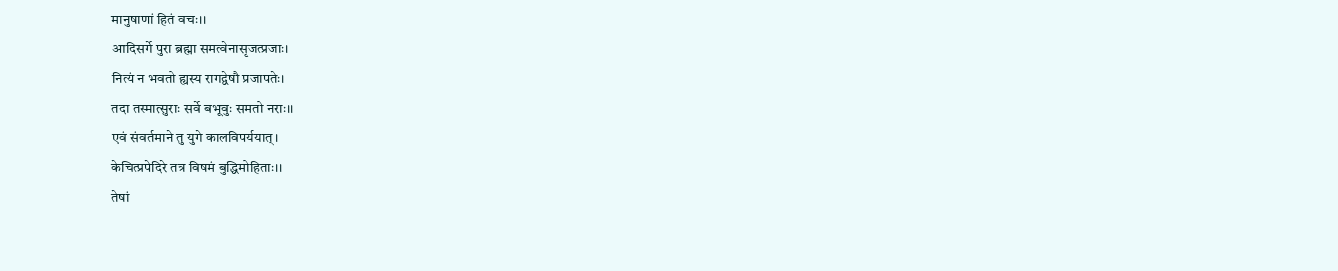मानुषाणां हितं वचः।।
आदिसर्गे पुरा ब्रह्मा समत्वेनासृजत्प्रजाः।
नित्यं न भवतो ह्यस्य रागद्वेषौ प्रजापतेः।
तदा तस्मात्सुराः सर्वे बभूवुः समतो नराः।।
एवं संवर्तमाने तु युगे कालविपर्ययात्।
केचित्प्रपेदिरे तत्र विषमं बुद्धिमोहिताः।।
तेषां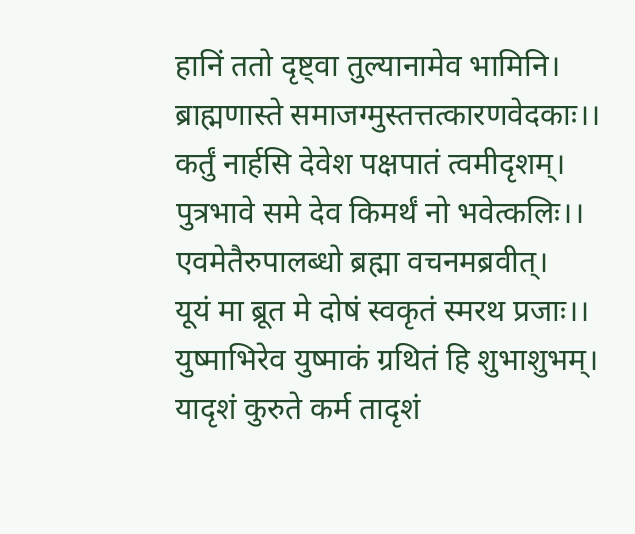हानिं ततो दृष्ट्वा तुल्यानामेव भामिनि।
ब्राह्मणास्ते समाजग्मुस्तत्तत्कारणवेदकाः।।
कर्तुं नार्हसि देवेश पक्षपातं त्वमीदृशम्।
पुत्रभावे समे देव किमर्थं नो भवेत्कलिः।।
एवमेतैरुपालब्धो ब्रह्मा वचनमब्रवीत्।
यूयं मा ब्रूत मे दोषं स्वकृतं स्मरथ प्रजाः।।
युष्माभिरेव युष्माकं ग्रथितं हि शुभाशुभम्।
यादृशं कुरुते कर्म तादृशं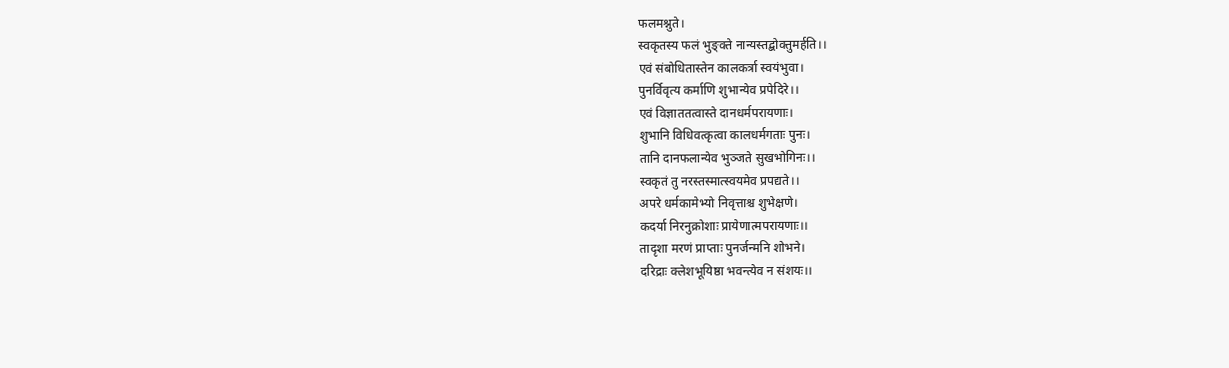फलमश्नुते।
स्वकृतस्य फलं भुङ्क्ते नान्यस्तद्बोक्तुमर्हति।।
एवं संबोधितास्तेन कालकर्त्रा स्वयंभुवा।
पुनर्विवृत्य कर्माणि शुभान्येव प्रपेदिरे।।
एवं विज्ञाततत्वास्ते दानधर्मपरायणाः।
शुभानि विधिवत्कृत्वा कालधर्मगताः पुनः।
तानि दानफलान्येव भुञ्जते सुखभोगिनः।।
स्वकृतं तु नरस्तस्मात्स्वयमेव प्रपद्यते।।
अपरे धर्मकामेभ्यो निवृत्ताश्च शुभेक्षणे।
कदर्या निरनुक्रोशाः प्रायेणात्मपरायणाः।।
तादृशा मरणं प्राप्ताः पुनर्जन्मनि शोभने।
दरिद्राः क्लेशभूयिष्ठा भवन्त्येव न संशयः।।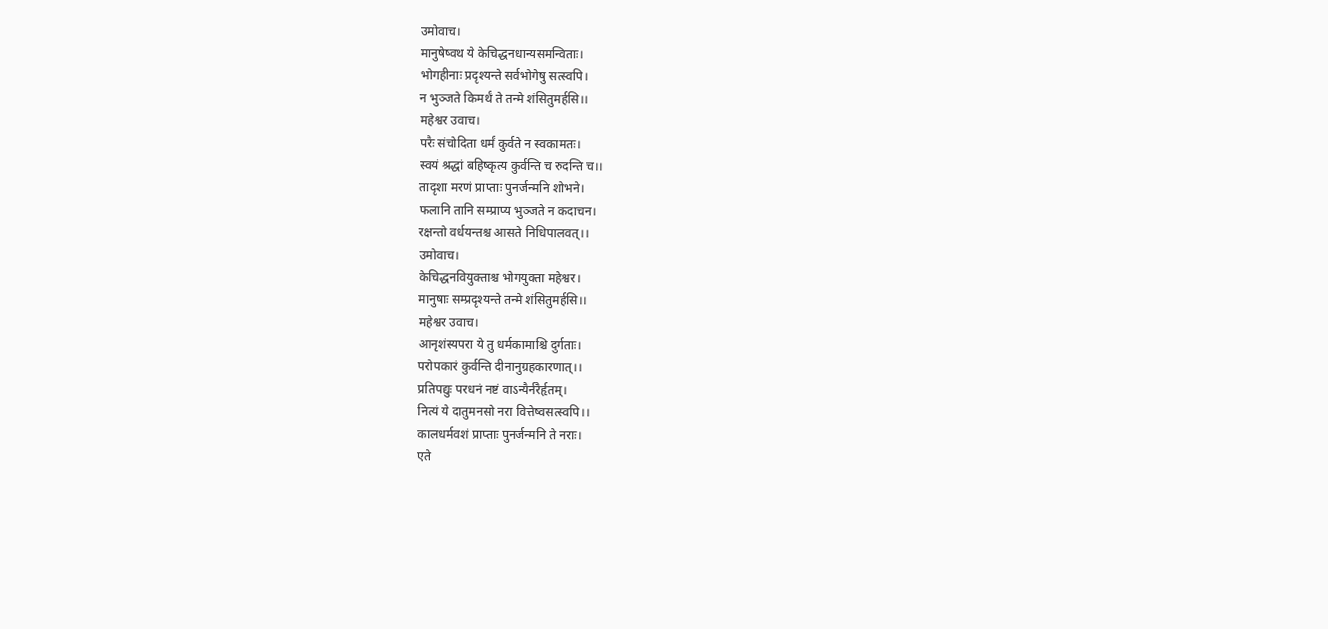उमोवाच।
मानुषेष्वथ ये केचिद्धनधान्यसमन्विताः।
भोगहीनाः प्रदृश्यन्ते सर्वभोगेषु सत्स्वपि।
न भुञ्जते किमर्थं ते तन्मे शंसितुमर्हसि।।
महेश्वर उवाच।
परैः संचोदिता धर्मं कुर्वते न स्वकामतः।
स्वयं श्रद्धां बहिष्कृत्य कुर्वन्ति च रुदन्ति च।।
तादृशा मरणं प्राप्ताः पुनर्जन्मनि शोभने।
फलानि तानि सम्प्राप्य भुञ्जते न कदाचन।
रक्षन्तो वर्धयन्तश्च आसते निधिपालवत्।।
उमोवाच।
केचिद्धनवियुक्ताश्च भोगयुक्ता महेश्वर।
मानुषाः सम्प्रदृश्यन्ते तन्मे शंसितुमर्हसि।।
महेश्वर उवाच।
आनृशंस्यपरा ये तु धर्मकामाश्चि दुर्गताः।
परोपकारं कुर्वन्ति दीनानुग्रहकारणात्।।
प्रतिपद्युः परधनं नष्टं वाऽन्यैर्नरैर्हृतम्।
नित्यं ये दातुमनसो नरा वित्तेष्वसत्स्वपि।।
कालधर्मवशं प्राप्ताः पुनर्जन्मनि ते नराः।
एते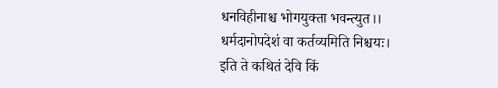धनविहीनाश्च भोगयुक्ता भवन्त्युत।।
धर्मदानोपदेशं वा कर्तव्यमिति निश्चयः।
इति ते कथितं देवि किं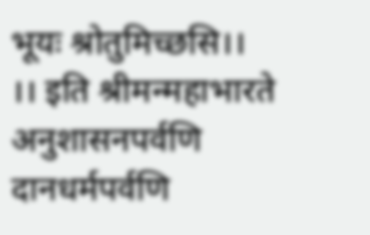भूयः श्रोतुमिच्छसि।।
।। इति श्रीमन्महाभारते अनुशासनपर्वणि
दानधर्मपर्वणि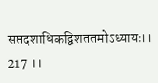सप्तदशाधिकद्विशततमोऽध्यायः।। 217 ।।